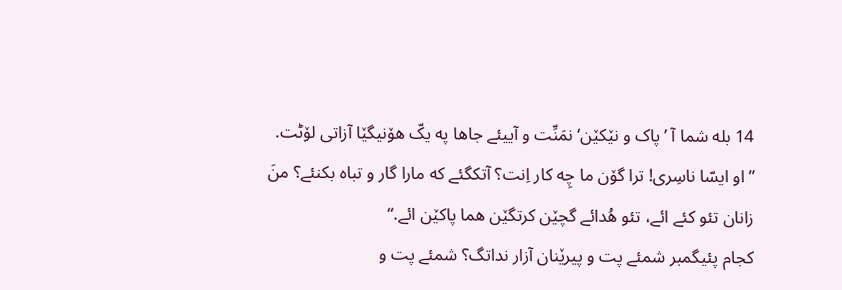14 بله شما آ ’پاک و نێکێن‘ نمَنِّت و آییئے جاها په یکّ هۆنیگێا آزاتی لۆٹت.
”او ایسّا ناسِری! ترا گۆن ما چِه کار اِنت؟ آتکگئے که مارا گار و تباه بکنئے؟ منَ زانان تئو کئے ائے، تئو هُدائے گچێن کرتگێن هما پاکێن ائے.“
کجام پئیگمبر شمئے پت و پیرێنان آزار نداتگ؟ شمئے پت و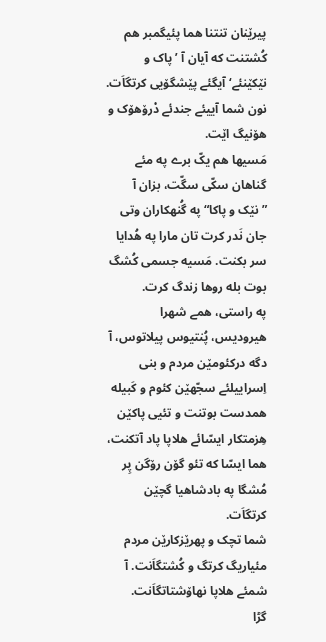پیرێنان تنتنا هما پئیگمبر هم کُشتنت که آیان آ ’پاک و نێکێنئے‘ آیگئے پێشگۆیی کرتگاَت. نون شما آییئے جندئے دْرۆهۆک و هۆنیگ اێت.
مَسیها هم یکّ برے په مئے گناهان سکّی سگّت، بزان آ ”نێک و پاکا“ په گُنهکاران وتی جان نَدر کرت تان مارا په هُدایا سر بکنت. مَسیه جسمی کُشگ بوت بله روها زندگ کرت.
په راستی، همے شهرا هیرودیس، پُنتیوس پیلاتوس، آ دگه درکئومێن مردم و بنی اِسراییلئے سجّهێن کئوم و کَبیله همدست بوتنت و تئیی پاکێن هِزمتکار ایسّائے هلاپا پاد آتکنت، هما ایسّا که تئو گۆن رۆگن پِر مُشگا په بادشاهیا گچێن کرتگاَت.
شما تچک و پهرێزکارێن مردم مئیاریگ کرتگ و کُشتگاَنت. آ شمئے هلاپا نهاۆشتاتگاَنت.
گڑا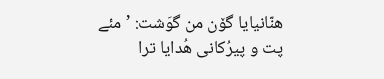هنّانیایا گۆن من گوَشت: ’مئے پت و پیرُکانی هُدایا ترا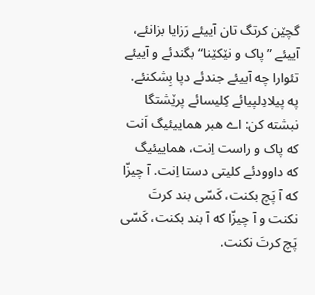گچێن کرتگ تان آییئے رَزایا بزانئے، آییئے ”پاک و نێکێنا“ بگندئے و آییئے تئوارا چه آییئے جندئے دپا بِشکنئے.
په پیلادِلپیائے کِلیسائے پرێشتگا نبشته کن: اے هبر هماییئیگ اَنت که پاک و راست اِنت، هماییئیگ که داوودئے کلیتی دستا اِنت. آ چیزّا که آ پَچ بکنت، کَسّی بند کرتَ نکنت و آ چیزّا که آ بند بکنت، کَسّی پَچ کرتَ نکنت.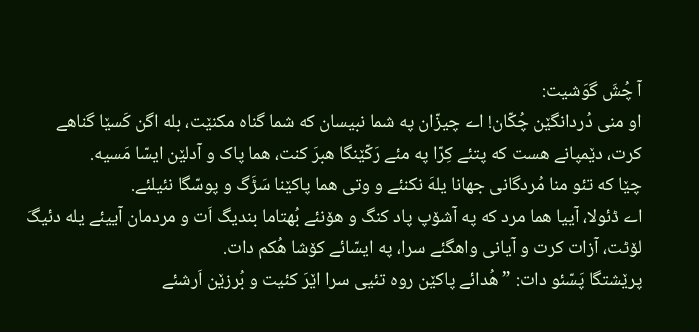آ چُشَ گوَشیت:
او منی دُردانگێن چُکّان! اے چیزّان په شما نبیسان که شما گناه مکنێت، بله اگن کَسێا گناهے کرت، دێمپانے هست که پتئے کِرّا په مئے رَکّێنگا هبرَ کنت، هما پاک و آدلێن ایسّا مَسیه.
چێا که تئو منا مُردگانی جهانا یلهَ نکنئے و وتی هما پاکێنا سَڑَگ و پوسّگا نئیلئے.
اے ڈئولا، آییا هما مرد که په آشۆپ پاد کنگ و هۆنئے بُهتاما بندیگ اَت و مردمان آییئے یله دئیگَ لۆٹت، آزات کرت و آیانی واهگئے سرا، په ایسّائے کۆشا هُکم دات.
پرێشتگا پَسّئو دات: ”هُدائے پاکێن روه تئیی سرا اێرَ کئیت و بُرزێن اَرشئے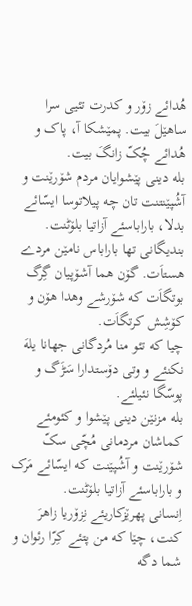هُدائے زۆر و کدرت تئیی سرا ساهێلَ بیت. پمێشکا آ، پاک و هُدائے چُکّ زانگَ بیت.
بله دینی پێشوایان مردم شۆرێنت و آشُپێنتنت تان چه پیلاتوسا ایسّائے بدلا، باراباسئے آزاتیا بلۆٹنت.
بندیگانی تها باراباس نامێن مردے هستاَت. گۆن هما آشۆپیان گِرگ بوتگاَت که شۆرشے وهدا هۆن و کۆشِش کرتگاَت.
چیا که تئو منا مُردگانی جهانا یلهَ نکنئے و وتی دۆستدارا سَڑَگ و پوسّگا نئیلئے.
بله مزنێن دینی پێشوا و کئومئے کماشان مردمانی مُچّی سکّ شۆرێنت و آشُپێنت که ایسّائے مَرک و باراباسئے آزاتیا بلۆٹنت.
اِنسانی پهرێزکاریئے نِزۆریا زاهرَ کنت، چێا که من پتئے کِرّا رئوان و شما دگه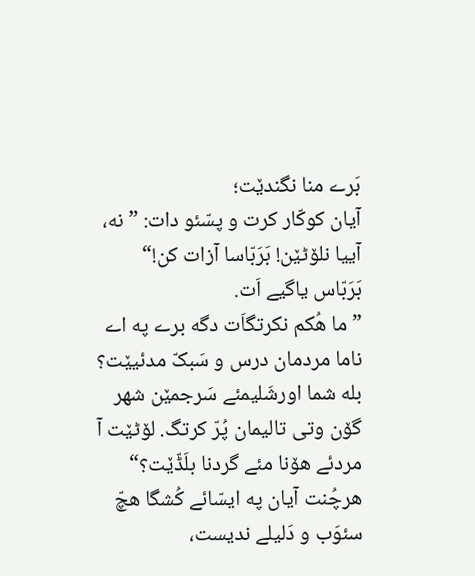بَرے منا نگندێت؛
آیان کوکّار کرت و پسّئو دات: ”نه، آییا نلۆٹێن! بَرَبّاسا آزات کن!“ بَرَبّاس یاگیے اَت.
”ما هُکم نکرتگاَت دگه برے په اے ناما مردمان درس و سَبکّ مدئیێت؟ بله شما اورشَلیمئے سَرجمێن شهر گۆن وتی تالیمان پُرّ کرتگ. لۆٹێت آ مردئے هۆنا مئے گردنا بلَڈّێت؟“
هرچُنت آیان په ایسّائے کُشگا هچّ سئوَب و دَلیلے ندیست،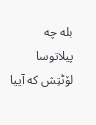بله چه پیلاتوسا لۆٹتِش که آییا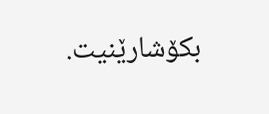بکۆشارێنیت.